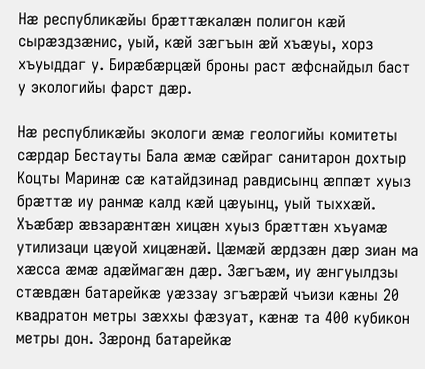Нæ республикæйы брæттæкалæн полигон кæй сырæздзæнис, уый, кæй зæгъын æй хъæуы, хорз хъуыддаг у. Бирæбæрцæй броны раст æфснайдыл баст у экологийы фарст дæр.

Нæ республикæйы экологи æмæ геологийы комитеты сæрдар Бестауты Бала æмæ сæйраг санитарон дохтыр Коцты Маринæ сæ катайдзинад равдисынц æппæт хуыз брæттæ иу ранмæ калд кæй цæуынц, уый тыххæй. Хъæбæр æвзарæнтæн хицæн хуыз брæттæн хъуамæ утилизаци цæуой хицæнæй. Цæмæй æрдзæн дæр зиан ма хæсса æмæ адæймагæн дæр. Зæгъæм, иу æнгуылдзы стæвдæн батарейкæ уæззау згъæрæй чъизи кæны 20 квадратон метры зæххы фæзуат, кæнæ та 400 кубикон метры дон. Зæронд батарейкæ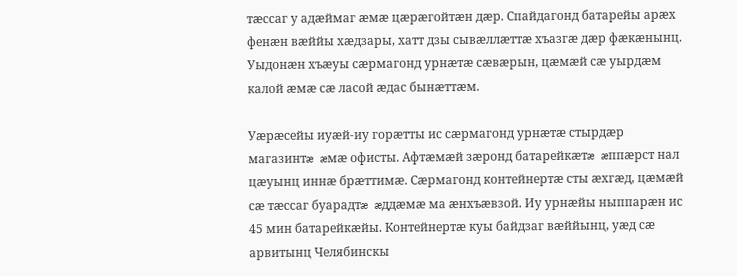тæссаг у адæймаг æмæ цæрæгойтæн дæр. Спайдагонд батарейы арæх  фенæн вæййы хæдзары, хатт дзы сывæллæттæ хъазгæ дæр фæкæнынц. Уыдонæн хъæуы сæрмагонд урнæтæ сæвæрын, цæмæй сæ уырдæм калой æмæ сæ ласой æдас бынæттæм.

Уæрæсейы иуæй-иу горæтты ис сæрмагонд урнæтæ стырдæр магазинтæ æмæ офисты. Афтæмæй зæронд батарейкæтæ æппæрст нал цæуынц иннæ брæттимæ. Сæрмагонд контейнертæ сты æхгæд, цæмæй сæ тæссаг буарадтæ æддæмæ ма æнхъæвзой. Иу урнæйы ныппарæн ис  45 мин батарейкæйы. Контейнертæ куы байдзаг вæййынц, уæд сæ арвитынц Челябинскы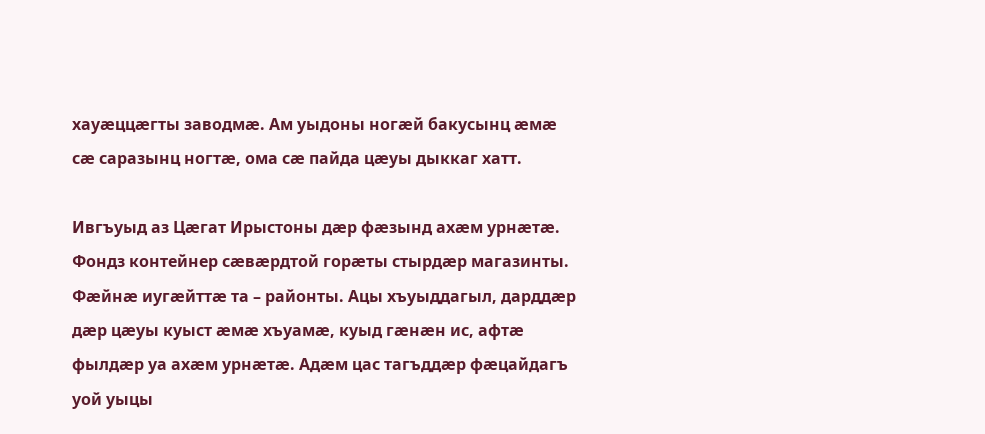хауæццæгты заводмæ. Ам уыдоны ногæй бакусынц æмæ сæ саразынц ногтæ, ома сæ пайда цæуы дыккаг хатт.

Ивгъуыд аз Цæгат Ирыстоны дæр фæзынд ахæм урнæтæ. Фондз контейнер сæвæрдтой горæты стырдæр магазинты. Фæйнæ иугæйттæ та – районты. Ацы хъуыддагыл, дарддæр  дæр цæуы куыст æмæ хъуамæ, куыд гæнæн ис, афтæ фылдæр уа ахæм урнæтæ. Адæм цас тагъддæр фæцайдагъ уой уыцы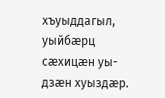хъуыддагыл, уыйбæрц сæхицæн уы-дзæн хуыздæр.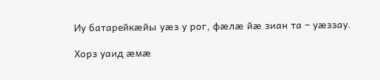Иу батарейкæйы уæз у рог, фæлæ йæ зиан та – уæззау.

Хорз уаид æмæ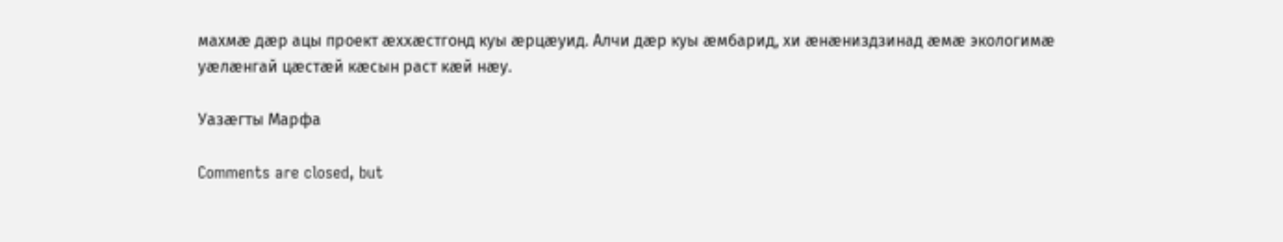махмæ дæр ацы проект æххæстгонд куы æрцæуид. Алчи дæр куы æмбарид, хи æнæниздзинад æмæ экологимæ уæлæнгай цæстæй кæсын раст кæй нæу.

Уазæгты Марфа

Comments are closed, but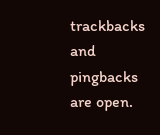trackbacks and pingbacks are open.